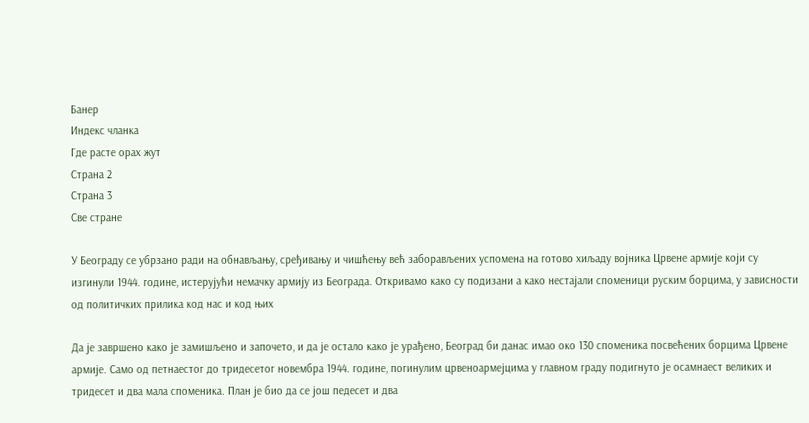Банер
Индекс чланка
Где расте орах жут
Страна 2
Страна 3
Све стране

У Београду се убрзано ради на обнављању, сређивању и чишћењу већ заборављених успомена на готово хиљаду војника Црвене армије који су изгинули 1944. године, истерујући немачку армију из Београда. Откривамо како су подизани а како нестајали споменици руским борцима, у зависности од политичких прилика код нас и код њих

Да је завршено како је замишљено и започето, и да је остало како је урађено, Београд би данас имао око 130 споменика посвећених борцима Црвене армије. Само од петнаестог до тридесетог новембра 1944. године, погинулим црвеноармејцима у главном граду подигнуто је осамнаест великих и тридесет и два мала споменика. План је био да се још педесет и два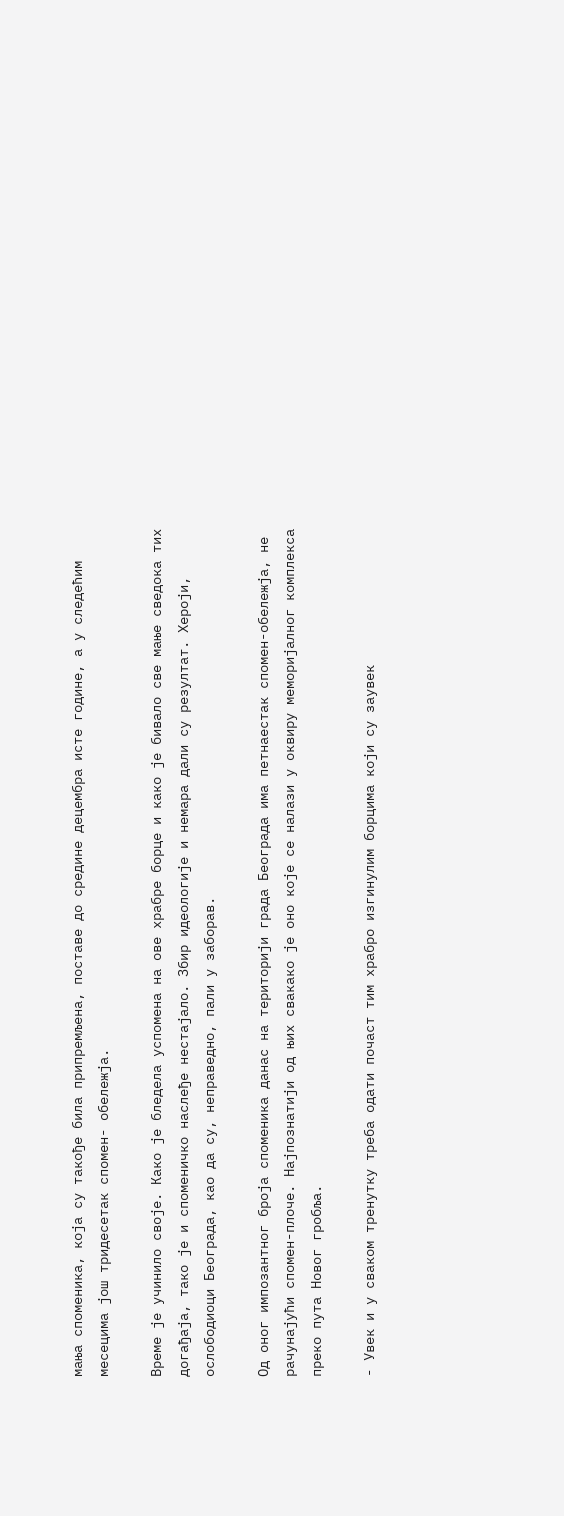мања споменика, која су такође била припремљена, поставе до средине децембра исте године, а у следећим месецима још тридесетак спомен- обележја.

Време је учинило своје. Како је бледела успомена на ове храбре борце и како је бивало све мање сведока тих догађаја, тако је и споменичко наслеђе нестајало. Збир идеологије и немара дали су резултат. Хероји, ослободиоци Београда, као да су, неправедно, пали у заборав.

Од оног импозантног броја споменика данас на територији града Београда има петнаестак спомен-обележја, не рачунајући спомен-плоче. Најпознатији од њих свакако је оно које се налази у оквиру меморијалног комплекса преко пута Новог гробља.

- Увек и у сваком тренутку треба одати почаст тим храбро изгинулим борцима који су заувек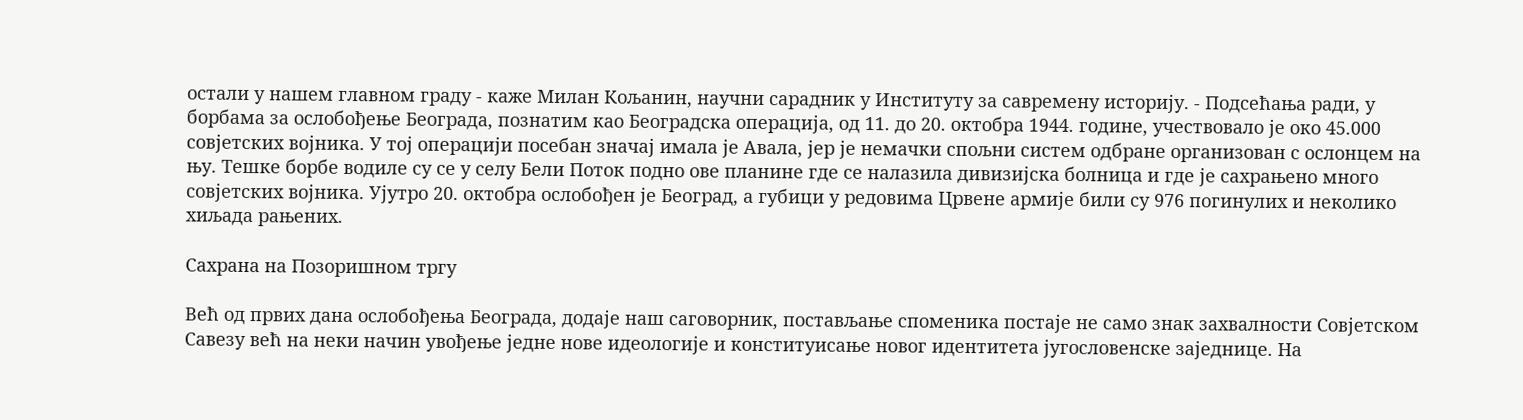остали у нашем главном граду - каже Милан Кољанин, научни сарадник у Институту за савремену историју. - Подсећања ради, у борбама за ослобођење Београда, познатим као Београдска операција, од 11. до 20. октобра 1944. године, учествовало је око 45.000 совјетских војника. У тој операцији посебан значај имала је Авала, јер је немачки спољни систем одбране организован с ослонцем на њу. Тешке борбе водиле су се у селу Бели Поток подно ове планине где се налазила дивизијска болница и где је сахрањено много совјетских војника. Ујутро 20. октобра ослобођен је Београд, а губици у редовима Црвене армије били су 976 погинулих и неколико хиљада рањених.

Сахрана на Позоришном тргу

Већ од првих дана ослобођења Београда, додаје наш саговорник, постављање споменика постаје не само знак захвалности Совјетском Савезу већ на неки начин увођење једне нове идеологије и конституисање новог идентитета југословенске заједнице. На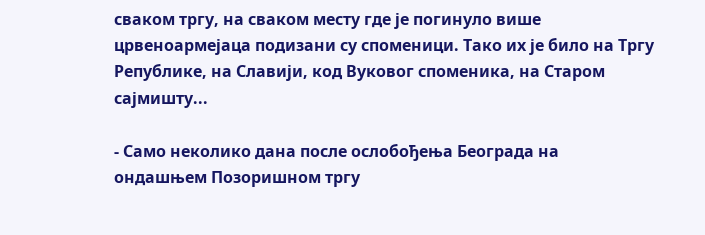сваком тргу, на сваком месту где је погинуло више црвеноармејаца подизани су споменици. Тако их је било на Тргу Републике, на Славији, код Вуковог споменика, на Старом сајмишту...

- Само неколико дана после ослобођења Београда на ондашњем Позоришном тргу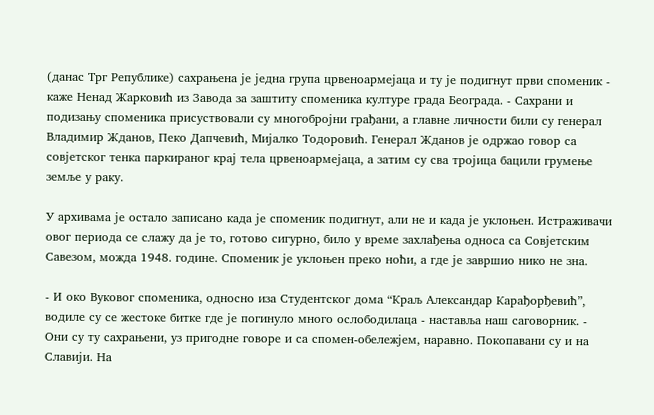(данас Трг Републике) сахрањена је једна група црвеноармејаца и ту је подигнут први споменик - каже Ненад Жарковић из Завода за заштиту споменика културе града Београда. - Сахрани и подизању споменика присуствовали су многобројни грађани, а главне личности били су генерал Владимир Жданов, Пеко Дапчевић, Мијалко Тодоровић. Генерал Жданов је одржао говор са совјетског тенка паркираног крај тела црвеноармејаца, а затим су сва тројица бацили грумење земље у раку.

У архивама је остало записано када је споменик подигнут, али не и када је уклоњен. Истраживачи овог периода се слажу да је то, готово сигурно, било у време захлађења односа са Совјетским Савезом, можда 1948. године. Споменик је уклоњен преко ноћи, а где је завршио нико не зна.

- И око Вуковог споменика, односно иза Студентског дома “Краљ Александар Карађорђевић”, водиле су се жестоке битке где је погинуло много ослободилаца - наставља наш саговорник. - Они су ту сахрањени, уз пригодне говоре и са спомен-обележјем, наравно. Покопавани су и на Славији. На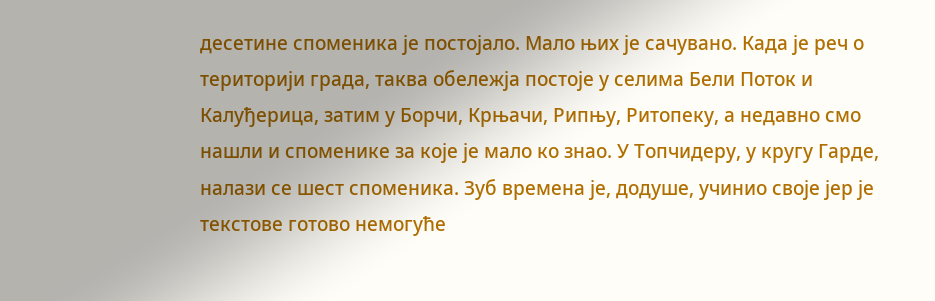десетине споменика је постојало. Мало њих је сачувано. Када је реч о територији града, таква обележја постоје у селима Бели Поток и Калуђерица, затим у Борчи, Крњачи, Рипњу, Ритопеку, а недавно смо нашли и споменике за које је мало ко знао. У Топчидеру, у кругу Гарде, налази се шест споменика. Зуб времена је, додуше, учинио своје јер је текстове готово немогуће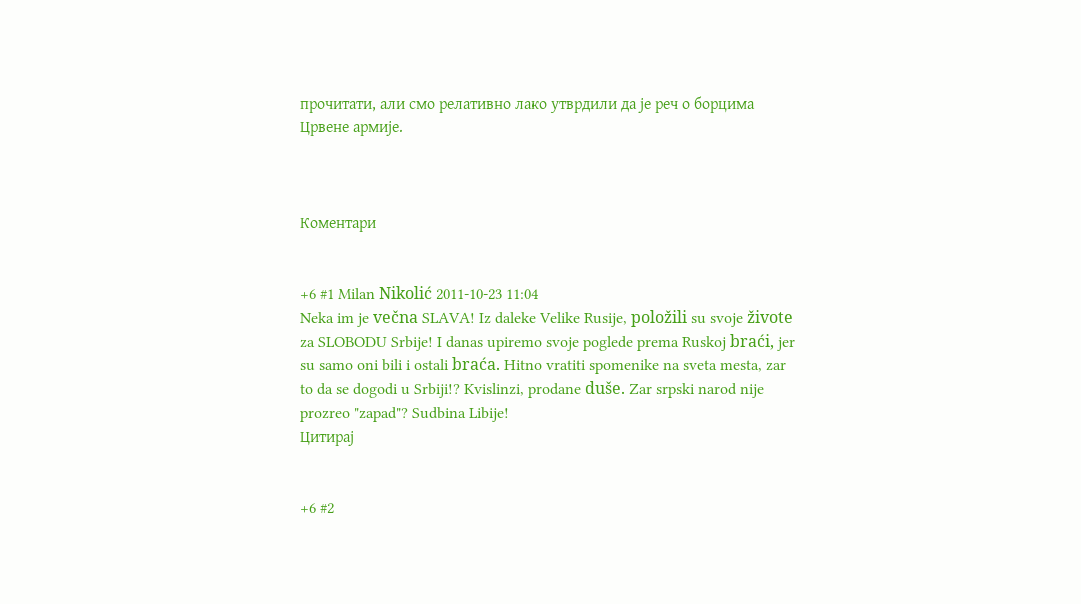прочитати, али смо релативно лако утврдили да је реч о борцима Црвене армије.



Коментари


+6 #1 Milan Nikolić 2011-10-23 11:04
Neka im je večna SLAVA! Iz daleke Velike Rusije, položili su svoje živote za SLOBODU Srbije! I danas upiremo svoje poglede prema Ruskoj braći, jer su samo oni bili i ostali braća. Hitno vratiti spomenike na sveta mesta, zar to da se dogodi u Srbiji!? Kvislinzi, prodane duše. Zar srpski narod nije prozreo "zapad"? Sudbina Libije!
Цитирај


+6 #2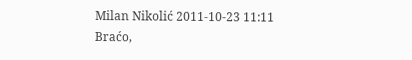Milan Nikolić 2011-10-23 11:11
Braćo,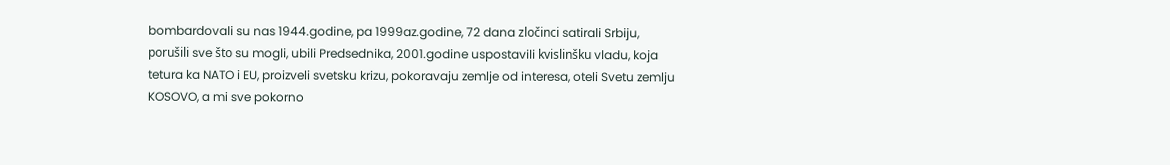bombardovali su nas 1944.godine, pa 1999az.godine, 72 dana zločinci satirali Srbiju, porušili sve što su mogli, ubili Predsednika, 2001.godine uspostavili kvislinšku vladu, koja tetura ka NATO i EU, proizveli svetsku krizu, pokoravaju zemlje od interesa, oteli Svetu zemlju KOSOVO, a mi sve pokorno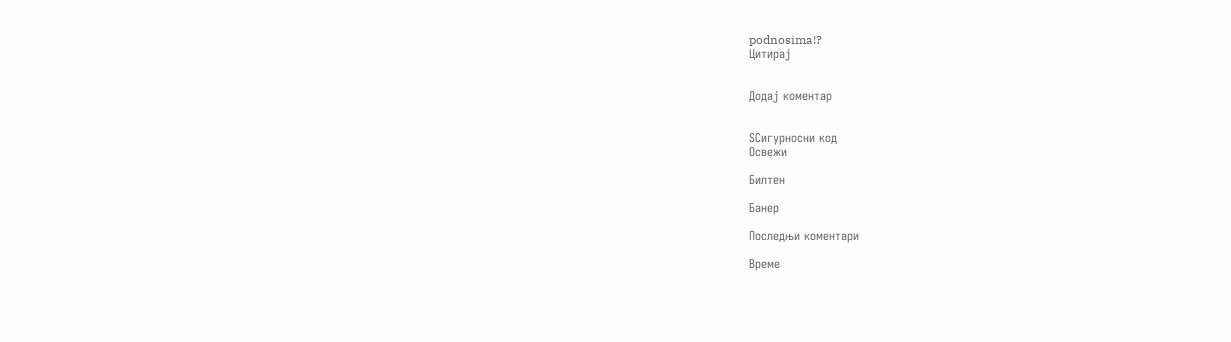podnosima!?
Цитирај


Додај коментар


SСигурносни код
Освежи

Билтен

Банер

Последњи коментари

Време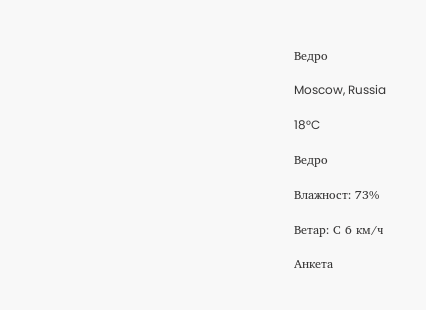Ведро

Moscow, Russia

18°C

Ведро

Влажност: 73%

Ветар: С 6 км/ч

Анкета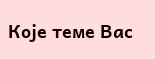Које теме Вас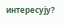интересују?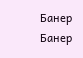Банер
Банер